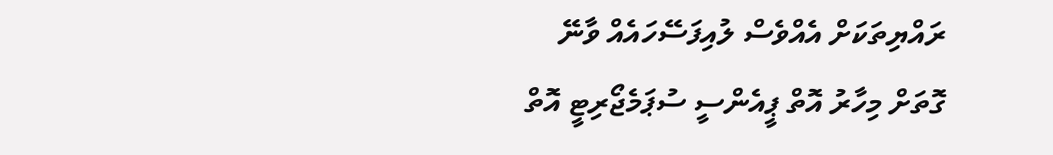ރައްޔިތަކަށް އެއްވެސް ލުއިފަސޭހައެއް ވާނޭ ގޮތަށް މިހާރު އޮތް ޕީއެންސީ ސުޕަމެޖޯރިޓީ އޮތް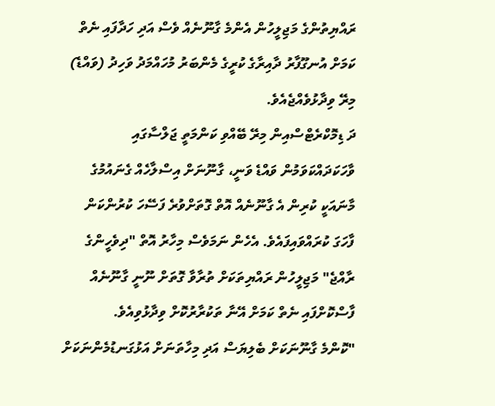ރައްޔިތުންގެ މަޖިލީހުން އެންމެ ގާނޫނެއް ވެސް އަދި ހަދާފައި ނެތް ކަމަށް އުނގޫފާރު ދާއިރާގެ ކުރީގެ މެންބަރު މުހައްމަދު ވަހިދު (ވައްޑެ) މިރޭ ވިދާޅުވެއްޖެއެވެ.
ދަ ޑިމޮކްރެޓްސްއިން މިރޭ ބޭއްވި ކަންމަތީ ޖަލްސާގައި ވާހަކަދައްކަވަމުން ވައްޑެ ވަނީ، ގާނޫނަށް އިސްލާހެއް ގެނައުމުގެ މާނައަކީ ކުރިން އެ ގާނޫނެއް އޮތް ގޮތަށްވުރެ ފަސޭހަ ކުރުންކަން ފާހަގަ ކުރައްވައިފައެވެ. އެހެން ނަމަވެސް މިހާރު އޮތް "ދިވެހީންގެ ރާއްޖެ" މަޖިލީހުން ރައްޔިތަކަށް ތުރާވާ ގޮތަށް ނޫނީ ގާނޫނެއް ފާސްކޮށްފައި ނެތް ކަމަށް އޭނާ ތަކުރާރުކޮށް ވިދާޅުވިއެވެ.
"ކޮންމެ ގާނޫނަކަށް ބެލިޔަސް އަދި މިހާތަނަށް އަޅުގަނޑުމެންނަކަށް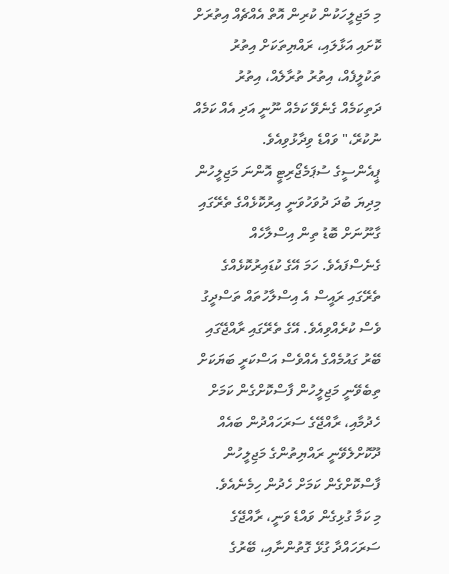މި މަޖިލީހަކުން ކުރިން އޮތް އެއްޗެއް އިތުރަށް ކޮށައި އަޅާލައި، ރައްޔިތަކަށް އިތުރު ތަކުލީފެއް، އިތުރު ތުރާލެއް، އިތުރު ދަތިކަމެއް ގެނެވޭ ކަމެއް ނޫނީ އަދި އެއް ކަމެއް ނުކުރޭ،" ވައްޑެ ވިދާޅުވިއެވެ.
ޕީއެންސީގެ ސުޕަމެޖޯރިޓީ އޮންނަ މަޖިލީހުން މިދިޔަ ބުދަ ދުވަހުވަނީ އިރުކޮޅެއްގެ ތެރޭގައި ގާނޫނަށް ބޮޑު ތިން އިސްލާހެއް ގެނެސްފައެވެ. ހަމަ އޭގެ ކުޑައިރުކޮޅެއްގެ ތެރޭގައި ރައީސް އެ އިސްލާހުތައް ތަސްދީގު ވެސް ކުރެއްވިއެވެ. އޭގެ ތެރޭގައި ރާއްޖޭގައި ބޭރު ގައުމެއްގެ އެއްވެސް އަސްކަރީ ބަޔަކަށް ތިބެވޭނީ މަޖިލީހުން ފާސްކޮށްގެން ކަމަށް ހެދުމާއި، ރާއްޖޭގެ ސަރަހައްދުން ބައެއް ދޫކޮށްލެވޭނީ ރައްޔިތުންގެ މަޖިލީހުން ފާސްކޮށްގެން ކަމަށް ހެދުން ހިމެނެއެވެ.
މި ކަމާ ގުޅިގެން ވައްޑެ ވަނީ، ރާއްޖޭގެ ސަރަހައްދާ ގުޅޭ ގޮތުންނާއި، ބޭރުގެ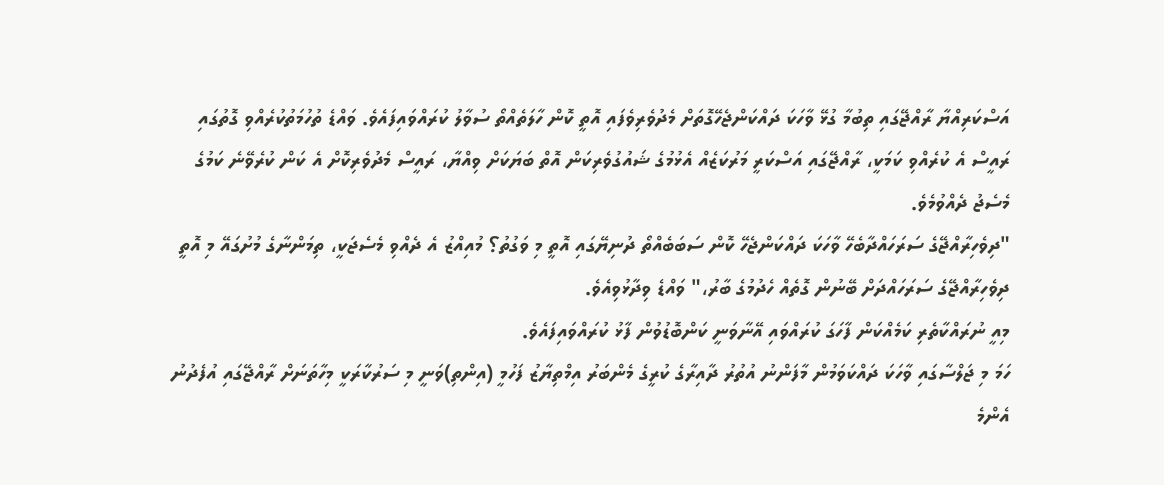އަސްކަރިއްޔާ ރާއްޖޭގައި ތިބުމާ ގުޅޭ ވާހަކަ ދައްކަންޖެހޭގޮތަށް މެދުވެރިވެފައި އޮތީ ކޮން ހާލަތެއްތޯ ސުވާލު ކުރައްވައިފައެވެ. ވައްޑެ ތުހުމަތުކުރެއްވި ގޮތުގައި ރައީސް އެ ކުރެއްވި ކަމަކީ، ރާއްޖޭގައި އަސްކަރީ މަރުކަޒެއް އެޅުމުގެ ޝައުގުވެރިކަން އޮތް ބަޔަކަށް ވިއްޔާ، ރައީސް މެދުވެރިކޮށް އެ ކަން ކުރެވޭނެ ކަމުގެ މެސެޖު ދެއްވުމެވެ.
"ދިވެހިރާއްޖޭގެ ސަރަހައްދާބެހޭ ވާހަކަ ދައްކަންޖެހޭ ކޮން ސަބަބެއްތޯ ދުނިޔޭގައި އޮތީ މި ވަގުތު؟ މުއިއްޒު އެ ދެއްވި މެސެޖަކީ، ތިމަންނާގެ މުށުގައޭ މި އޮތީ ދިވެހިރާއްޖޭގެ ސަރަހައްދަށް ބޭނުން ގޮތެއް ހެދުމުގެ ބާރު،" ވައްޑެ ވިދާޅުވިއެވެ.
މިއީ ނުރައްކާތެރި ކަމެއްކަން ފާހަގަ ކުރައްވައި އޭނާވަނީ ކަންބޮޑުވުން ފާޅު ކުރައްވައިފައެވެ.
ހަމަ މި ޖަލްސާގައި ވާހަކަ ދައްކަވަމުން މާފަންނު އުތުރު ދާއިރާގެ ކުރީގެ މެންބަރު އިމްތިޔާޒު ފަހުމީ (އިންތި)ވަނީ މި ސަރުކާރަކީ މިހާތަނަށް ރާއްޖޭގައި އުފެދުނު އެންމެ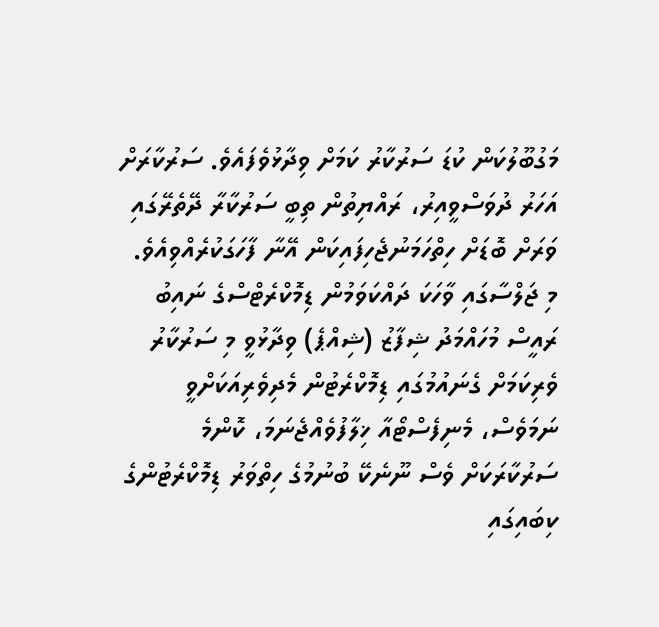މަގުބޫލުކަން ކުޑަ ސަރުކާރު ކަމަށް ވިދާޅުވެފައެވެ. ސަރުކާރަށް އަހަރު ދުވަސްވީއިރު، ރައްޔިތުން ތިބީ ސަރުކާރާ ދޭތެރޭގައި ވަރަށް ބޮޑަށް ހިތްހަމަނުޖެހިފައިކަން އޭނާ ފާހަގަކުރެއްވިއެވެ.
މި ޖަލްސާގައި ވާހަކަ ދައްކަވަމުން ޑިމޮކްރެޓްސްގެ ނައިބު ރައީސް މުހައްމަދު ޝިފާޒު (ޝިއްޕެ) ވިދާޅުވީ މި ސަރުކާރު ވެރިކަމަށް ގެނައުމުގައި ޑިމޮކްރެޓުން މެދިވެރިއަކަށްވީ ނަމަވެސް، މެނިފެސްޓޯއާ ޚިލާފުވެއްޖެނަމަ، ކޮންމެ ސަރުކާރަކަށް ވެސް ނޫނެކޭ ބުނުމުގެ ހިތްވަރު ޑިމޮކްރެޓުންގެ ކިބައިގައި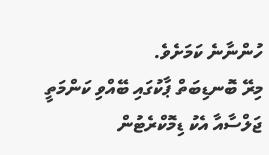ހުންނާނެ ކަމަށެވެ.
މިރޭ ބޮނޑިބަތް ޕާކުގައި ބޭއްވި ކަންމަތީ ޖަލްސާއާ އެކު ޑިމޮކްރެޓުން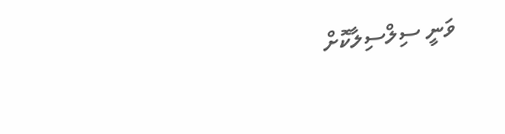ވަނީ ސިލްސިލާކޮށް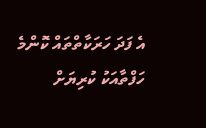އެ ފަދަ ހަރަކާތްތައް ކޮންމެ ހަފްތާއަކު ކުރިޔަށް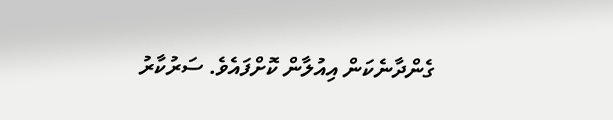ގެންދާނެކަން އިއުލާން ކޮށްފައެވެ. ސަރުކާރު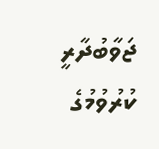ޖަވާބުދާރީ ކުރުވުމުގެ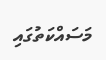މަސައްކަތުގައި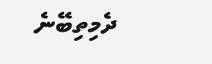ދެމިތިބޭނެ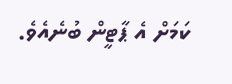ކަމަށް އެ ޕާޓީން ބުނެއެވެ.